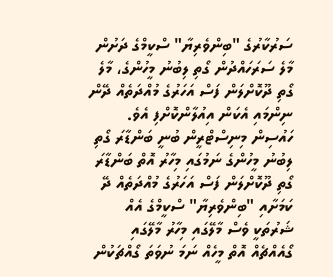ސަރުކާރުގެ "ބިންވެރިޔާ" ސްކީމްގެ ދަށުން މާލެ ސަރަހައްދުން ގޯތި ލިބުނު މީހުންގެ، މާލެ ގޯތި ދޫކޮށްލަން ފަސް އަހަރުގެ މުއްދަތެއް ދޭން ނިންމައި އެކަން އިއުލާންކޮށްފި އެވެ.
ހައުސިން މިނިސްޓްރީން ބުނީ ބަންޑާރަ ގޯތި ލިބުނު މީހުންގެ ނަމުގައި މިހާރު އޮތް ބަންޑާރަ ގޯތި ދޫކޮށްލަން ފަސް އަހަރުގެ މުއްދަތެއް ދޭ ކަމަށާއި "ބިންވެރިޔާ" ސްކީމްގެ އެއް ޝަރުތަކީ ވެސް މާލޭގައި މިހާރު މާލޭގައި ގޯއެއްޗެއް އޮތް މީހެއް ނަމަ ނުވަތަ ގޯއްޗަކުން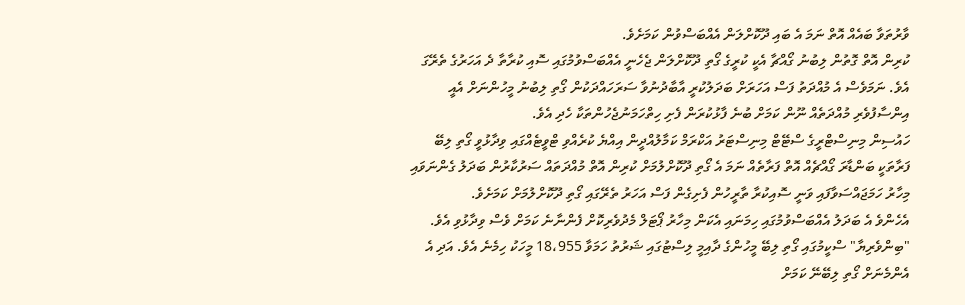ވާރުތަވާ ބައެއް އޮތް ނަމަ އެ ބައި ދޫކޮށްލަން އެއްބަސްވުން ކަމަށެވެ.
ކުރިން އޮތް ގޮތުން ލިބުނު ގޯއްޗާ އެކީ ކުރީގެ ގޯތި ދޫކޮށްލަން ޖެހެނީ އެއްބަސްވުމުގައި ސޮއި ކުރާތާ ދެ އަހަރުގެ ތެރޭގަ އެވެ. ނަމަވެސް އެ މުއްދަތު ފަސް އަހަރަށް ބަދަލުކުރީ އާބާދުނުވާ ސަރަހައްދަކުން ގޯތި ލިބުނު މީހުންނަށް އެއީ އިންސާފުވެރި މުއްދަތެއް ނޫން ކަމަށް ބުނެ ފާޅުކުރަން ފެށި ހިތްހަމަނުޖެހުންތަކާ ހެދި އެވެ.
ހައުސިން މިނިސްޓްރީގެ ސްޓޭޓް މިނިސްޓަރު އަކްރަމް ކަމާލުއްދީން އިއްޔެ ކުރެއްވި ޓްވީޓެއްގައި ވިދާޅުވީ ގޯތި ލިބޭ ފަރާތަކީ ބަންޑާރަ ގޯއްޗެއް އޮތް ފަރާތެއް ނަމަ އެ ގޯތި ދޫކޮށްލުމަށް ކުރިން އޮތް މުއްދަތައް ސަރުކާރުން ބަދަލު ގެންނަވައި މިހާރު ހަމަޖައްސަވާފައި ވަނީ ސޮއިކުރާ ތާރީހުން ފެށިގެން ފަސް އަހަރު ތެރޭގައި ގޯތި ދޫކޮށްލުމަށް ކަމަށެވެ.
އެހެންވެ އެ ބަދަލު އެއްބަސްވުމުގައި ހިމަނައި އެކަން މިހާރު ޕޯޓަލް މެދުވެރިކޮށް ފެންނާނެ ކަމަށް ވެސް ވިދާޅުވި އެވެ.
"ބިންވެރިޔާ" ސްކީމުގައި ގޯތި ލިބޭ މީހުންގެ ދާއިމީ ލިސްޓުގައި ޝަރުތު ހަމަވާ 18،955 މީހަކު ހިމެނެ އެވެ. އަދި އެ އެންމެނަށް ގޯތި ލިބޭނޭ ކަމަށް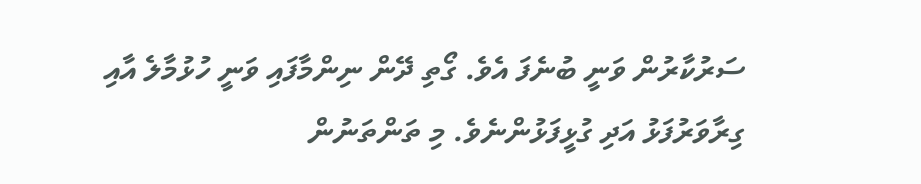ސަރުކާރުން ވަނީ ބުނެފަ އެވެ. ގޯތި ދޭން ނިންމާފައި ވަނީ ހުޅުމާލެ އާއި ގިރާވަރުފަޅު އަދި ގުޅީފަޅުންނެވެ. މި ތަންތަނުން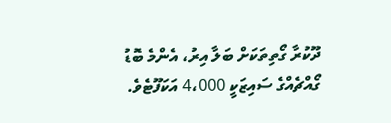ދޫކުރާ ގޯތިތަކަށް ބަލާ އިރު، އެންމެ ބޮޑު ގޯއްޗެއްގެ ސައިޒަކީ 4،000 އަކަފޫޓެވެ.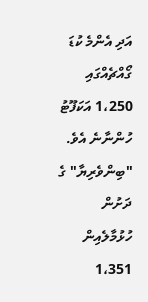އަދި އެންމެ ކުޑަ ގޯއްޗެއްގައި 1،250 އަކަފޫޓު ހުންނާނެ އެވެ.
"ބިންވެރިޔާ" ގެ ދަށުން ހުޅުމާލެއިން 1،351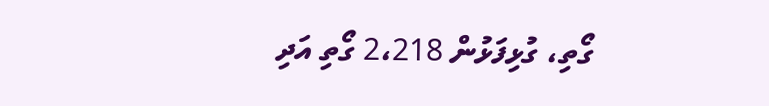ގޯތި، ގުޅިފަޅުން 2،218 ގޯތި އަދި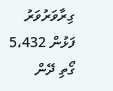ގިރާވަރުވަރު ފަޅުން 5،432 ގޯތި ދޭން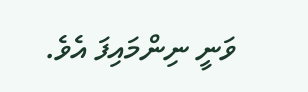ވަނީ ނިންމައިފަ އެވެ.